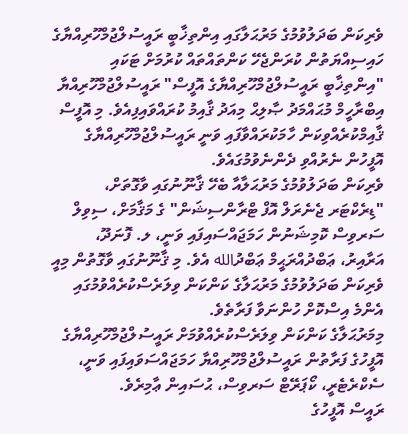ވެރިކަން ބަދަލުވުމުގެ މަރުޙަލާގައި އިންތިޚާބީ ރައީސުލްޖުމްހޫރިއްޔާގެ ހައިސިއްޔަތުން ކުރަންޖެހޭ ކަންތައްތައް ކުރުމަށް ޓަކައި "އިންތިޚާބީ ރައީސުލްޖުމްހޫރިއްޔާގެ އޮފީސް" ރައީސުލްޖުމްހޫރިއްޔާ އިބްރާހީމް މުޙައްމަދު ޞާލިޙް މިއަދު ޤާއިމު ކުރައްވައިފިއެވެ. މި އޮފީސް ޤާއިމްކުރެއްވިކަން ހާމަކުރައްވާފައި ވަނީ ރައީސުލްޖުމްހޫރިއްޔާގެ އޮފީހުން ނެރުއްވި ދެންނެވުމުގައެވެ.
ވެރިކަން ބަދަލުވުމުގެ މަރުޙަލާއާ ބެހޭ ޤާނޫނުގައި ވާގޮތަށް، "ޑިރެކްޓަރ ޖެނެރަލް އޮފް ޓްރާންސިޝަން" ގެ މަޤާމަށް، ސިވިލް ސަރވިސް ކޮމިޝަނުން ހަމަޖައްސައިފައި ވަނީ، ލ. ފޮނަދޫ، އަރާއިރު، ޢަބްދުއްރަޙީމް ޢަބްދުالله އެވެ. މި ޤާނޫނުގައި ވާގޮތުން މިއީ ވެރިކަން ބަދަލުވުމުގެ މަރުޙަލާގެ ކަންކަން ވިލަރެސްކުރެއްވުމުގައި އެންމެ އިސްކޮށް ހުންނަވާ ފަރާތެވެ.
މިމަރުޙަލާގެ ކަންކަން ވިލަރެސްކުރެއްވުމަށް ރައީސުލްޖުމްހޫރިއްޔާގެ އޮފީހުގެ ފަރާތުން ރައީސުލްޖުމްހޫރިއްޔާ ހަމަޖައްސަވައިފައި ވަނީ، ސެކްރެޓެރީ، ކޯޕަރޭޓް ސަރވިސް، ޙުސައިން ޢާމިރެވެ.
ރައީސް އޮފީހުގެ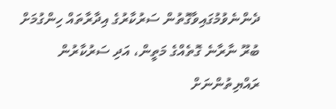ދެންނެވުމުގައިވާގޮތުން ސަރުކާރުގެ އިދާރާތައް ހިންގުމަށް ބުރޫ ނާރާނެ ގޮތެއްގެ މަތީން، އަދި ސަރުކާރުން ރައްޔިތުންނަށް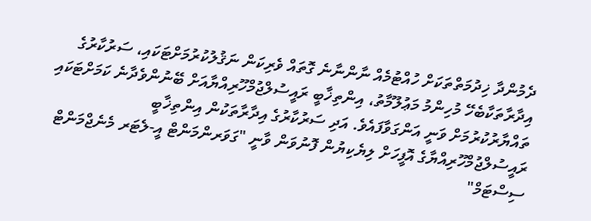ދެމުންދާ ޚިދުމަތްތަކަށް ހުއްޓުމެއް ނާންނާނެ ގޮތައް ވެރިކަން ނަޤުލުކުރުމަށްޓަކައި، ސަރުކާރުގެ އިދާރާތަކާބެހޭ މުހިންމު މަޢުލޫމާތު، އިންތިޚާބީ ރައީސުލްޖުމްހޫރިއްޔާއަށް ބޭނުންވެދާނެ ކަމަށްޓަކައި ތައްޔާރުކުރުމަށް ވަނީ އަންގަވާފައެވެ. އަދި ސަރުކާރުގެ އިދާރާތަކުން އިންތިޚާބީ ރައީސުލްޖުމްހޫރިއްޔާގެ އޮފީހަށް ލިޔެކިޔުން ފޮނުވަން ވާނީ "ގަވަރންމަންޓް އީ-ލެޓަރ މެނެޖްމަންޓް ސިސްޓަމް"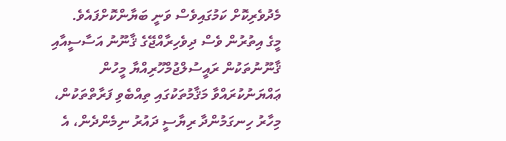މެދުވެރިކޮށް ކަމުގައިވެސް ވަނީ ބަޔާންކޮށްފައެވެ.
މީގެ އިތުރުން ވެސް ދިވެހިރާއްޖޭގެ ޤާނޫނު އަސާސީއާއި ޤާނޫނުތަކުން ރައީސުލްޖުމްހޫރިއްޔާ މީހުން ޢައްޔަނުކުރައްވާ މަޤާމުތަކުގައި ތިއްބެވި ފަރާތްތަކުން، މިހާރު ހިނގަމުންދާ ރިޔާސީ ދައުރު ނިމެންދެން، އެ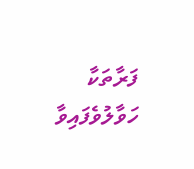ފަރާތަކާ ހަވާލުވެފައިވާ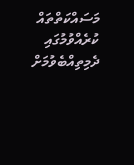މަސައްކަތްތައް ކުރެއްވުމުގައި ދެމިތިއްބެވުމަށް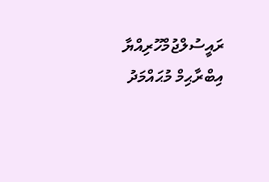ރައީސުލްޖުމްހޫރިއްޔާ އިބްރާޙިމް މުޙައްމަދު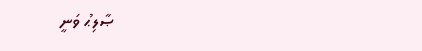ޞާލިޙު ވަނީ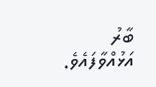ބާރު އަޅުއްވާފައެވެ.